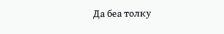Да беа толку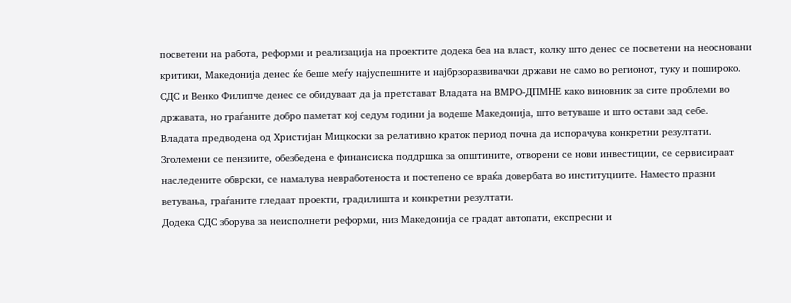посветени на работа, реформи и реализација на проектите додека беа на власт, колку што денес се посветени на неосновани критики, Македонија денес ќе беше меѓу најуспешните и најбрзоразвивачки држави не само во регионот, туку и пошироко.
СДС и Венко Филипче денес се обидуваат да ја претстават Владата на ВМРО-ДПМНЕ како виновник за сите проблеми во државата, но граѓаните добро паметат кој седум години ја водеше Македонија, што ветуваше и што остави зад себе.
Владата предводена од Христијан Мицкоски за релативно краток период почна да испорачува конкретни резултати. Зголемени се пензиите, обезбедена е финансиска поддршка за општините, отворени се нови инвестиции, се сервисираат наследените обврски, се намалува невработеноста и постепено се враќа довербата во институциите. Наместо празни ветувања, граѓаните гледаат проекти, градилишта и конкретни резултати.
Додека СДС зборува за неисполнети реформи, низ Македонија се градат автопати, експресни и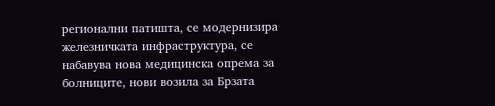регионални патишта, се модернизира железничката инфраструктура, се набавува нова медицинска опрема за болниците, нови возила за Брзата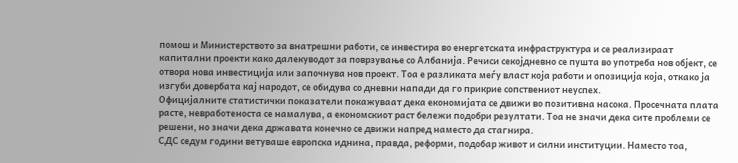помош и Министерството за внатрешни работи, се инвестира во енергетската инфраструктура и се реализираат капитални проекти како далекуводот за поврзување со Албанија. Речиси секојдневно се пушта во употреба нов објект, се отвора нова инвестиција или започнува нов проект. Тоа е разликата меѓу власт која работи и опозиција која, откако ја изгуби довербата кај народот, се обидува со дневни напади да го прикрие сопствениот неуспех.
Официјалните статистички показатели покажуваат дека економијата се движи во позитивна насока. Просечната плата расте, невработеноста се намалува, а економскиот раст бележи подобри резултати. Тоа не значи дека сите проблеми се решени, но значи дека државата конечно се движи напред наместо да стагнира.
СДС седум години ветуваше европска иднина, правда, реформи, подобар живот и силни институции. Наместо тоа,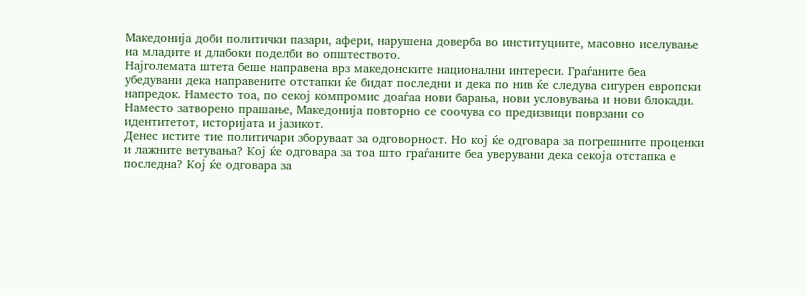Македонија доби политички пазари, афери, нарушена доверба во институциите, масовно иселување на младите и длабоки поделби во општеството.
Најголемата штета беше направена врз македонските национални интереси. Граѓаните беа убедувани дека направените отстапки ќе бидат последни и дека по нив ќе следува сигурен европски напредок. Наместо тоа, по секој компромис доаѓаа нови барања, нови условувања и нови блокади. Наместо затворено прашање, Македонија повторно се соочува со предизвици поврзани со идентитетот, историјата и јазикот.
Денес истите тие политичари зборуваат за одговорност. Но кој ќе одговара за погрешните проценки и лажните ветувања? Кој ќе одговара за тоа што граѓаните беа уверувани дека секоја отстапка е последна? Кој ќе одговара за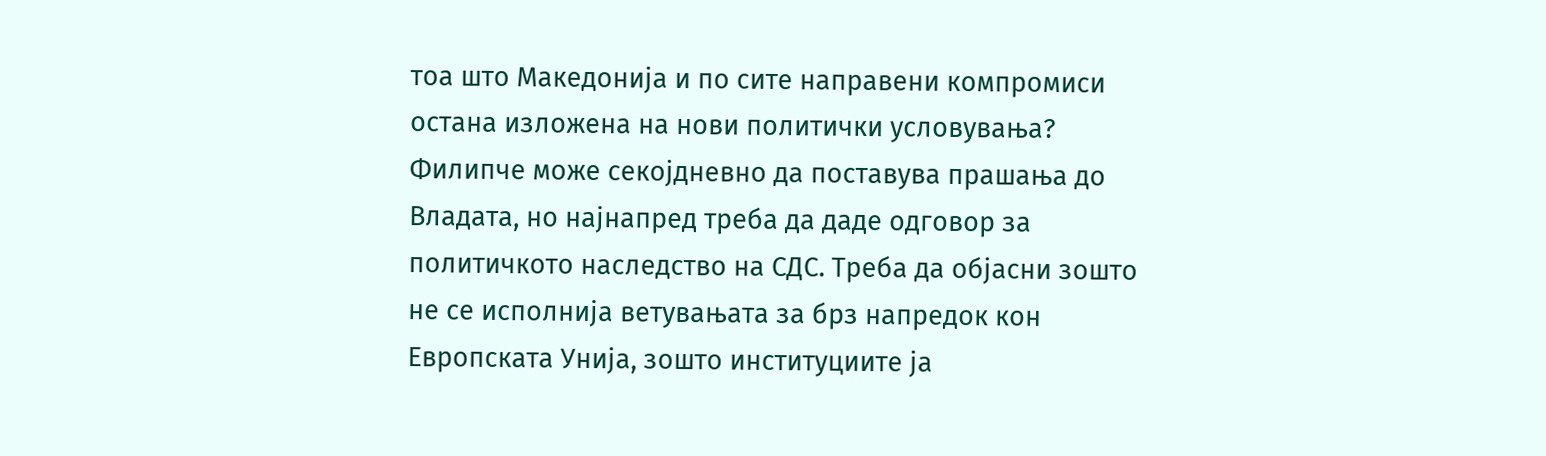тоа што Македонија и по сите направени компромиси остана изложена на нови политички условувања?
Филипче може секојдневно да поставува прашања до Владата, но најнапред треба да даде одговор за политичкото наследство на СДС. Треба да објасни зошто не се исполнија ветувањата за брз напредок кон Европската Унија, зошто институциите ја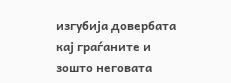изгубија довербата кај граѓаните и зошто неговата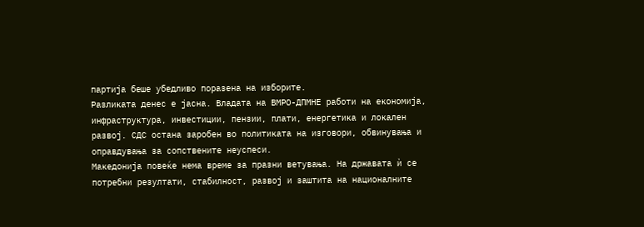партија беше убедливо поразена на изборите.
Разликата денес е јасна. Владата на ВМРО-ДПМНЕ работи на економија, инфраструктура, инвестиции, пензии, плати, енергетика и локален развој. СДС остана заробен во политиката на изговори, обвинувања и оправдувања за сопствените неуспеси.
Македонија повеќе нема време за празни ветувања. На државата ѝ се потребни резултати, стабилност, развој и заштита на националните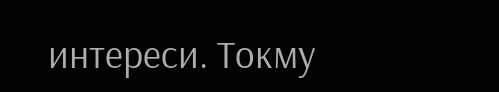интереси. Токму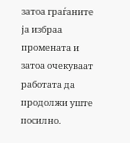затоа граѓаните ја избраа промената и затоа очекуваат работата да продолжи уште посилно.